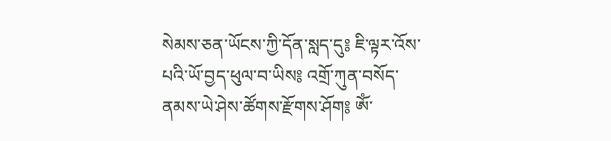སེམས་ཅན་ཡོངས་ཀྱི་དོན་སླད་དུ༔ ཇི་ལྟར་འོས་པའི་ཡོ་བྱད་ཕུལ་བ་ཡིས༔ འགྲོ་ཀུན་བསོད་ནམས་ཡེ་ཤེས་ཚོགས་རྫོགས་ཤོག༔ ཨོཾ་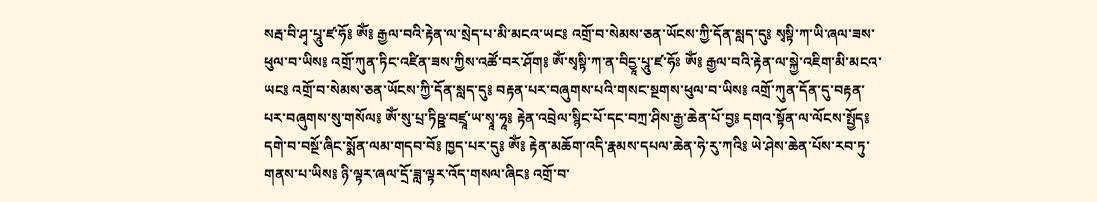སརྦ་བི་ཤྭ་པཱུ་ཛ་ཧོ༔ ཨོཾ༔ རྒྱལ་བའི་རྟེན་ལ་སྲེད་པ་མི་མངའ་ཡང༔ འགྲོ་བ་སེམས་ཅན་ཡོངས་ཀྱི་དོན་སླད་དུ༔ སྭསྟི་ཀ་ཡི་ཞལ་ཟས་ཕུལ་བ་ཡིས༔ འགྲོ་ཀུན་ཏིང་འཛིན་ཟས་ཀྱིས་འཚོ་བར་ཤོག༔ ཨོཾ་སྭསྟི་ཀ་ན་བིདྱཱ་པཱུ་ཛ་ཧོཿ ཨོཾ༔ རྒྱལ་བའི་རྟེན་ལ་སྐྱེ་འཇིག་མི་མངའ་ཡང༔ འགྲོ་བ་སེམས་ཅན་ཡོངས་ཀྱི་དོན་སླད་དུ༔ བརྟན་པར་བཞུགས་པའི་གསང་སྔགས་ཕུལ་བ་ཡིས༔ འགྲོ་ཀུན་དོན་དུ་བརྟན་པར་བཞུགས་སུ་གསོལ༔ ཨོཾ་སུ་པྲ་ཏིཥྛ་བཛྲཱ་ཡ་སྭཱ་ཧཱ༔ རྟེན་འབྲེལ་སྙིང་པོ་དང་བཀྲ་ཤིས་རྒྱ་ཆེན་པོ་བྱ༔ དགའ་སྟོན་ལ་ལོངས་སྤྱོད༔ དགེ་བ་བསྔོ་ཞིང་སྨོན་ལམ་གདབ་བོ༔ ཁྱད་པར་དུ༔ ཨོཾ༔ རྟེན་མཆོག་འདི་རྣམས་དཔལ་ཆེན་ཧེ་རུ་ཀའི༔ ཡེ་ཤེས་ཆེན་པོས་རབ་ཏུ་གནས་པ་ཡིས༔ ཉི་ལྟར་ཞལ་དྲོ་ཟླ་ལྟར་འོད་གསལ་ཞིང༔ འགྲོ་བ་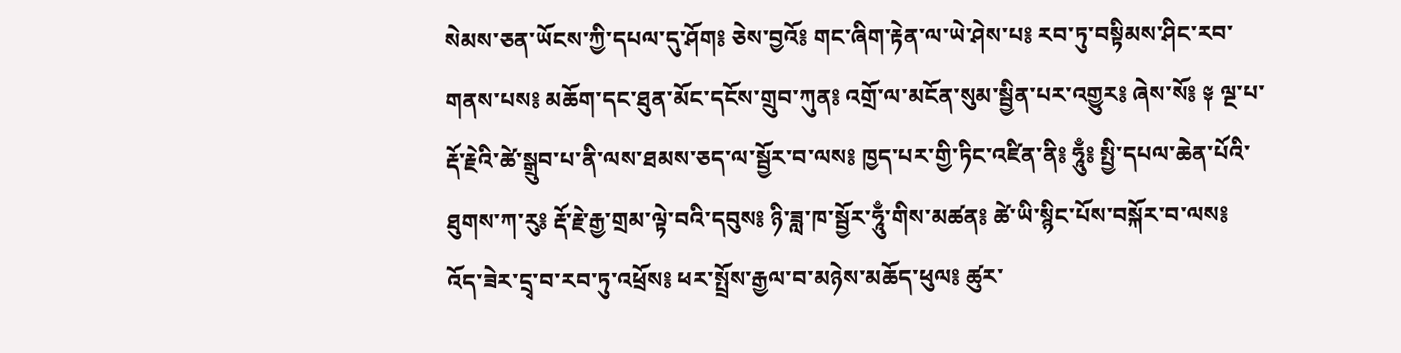སེམས་ཅན་ཡོངས་ཀྱི་དཔལ་དུ་ཤོག༔ ཅེས་བྱའོ༔ གང་ཞིག་རྟེན་ལ་ཡེ་ཤེས་པ༔ རབ་ཏུ་བསྟིམས་ཤིང་རབ་གནས་པས༔ མཆོག་དང་ཐུན་མོང་དངོས་གྲུབ་ཀུན༔ འགྲོ་ལ་མངོན་སུམ་སྦྱིན་པར་འགྱུར༔ ཞེས་སོ༔ ༈ ལྔ་པ་རྡོ་རྗེའི་ཚེ་སྒྲུབ་པ་ནི་ལས་ཐམས་ཅད་ལ་སྦྱོར་བ་ལས༔ ཁྱད་པར་གྱི་ཏིང་འཛིན་ནི༔ ཧཱུྃ༔ སྤྱི་དཔལ་ཆེན་པོའི་ཐུགས་ཀ་རུ༔ རྡོ་རྗེ་རྒྱ་གྲམ་ལྟེ་བའི་དབུས༔ ཉི་ཟླ་ཁ་སྦྱོར་ཧཱུྃ་གིས་མཚན༔ ཚེ་ཡི་སྙིང་པོས་བསྐོར་བ་ལས༔ འོད་ཟེར་དྲྭ་བ་རབ་ཏུ་འཕྲོས༔ ཕར་སྤྲོས་རྒྱལ་བ་མཉེས་མཆོད་ཕུལ༔ ཚུར་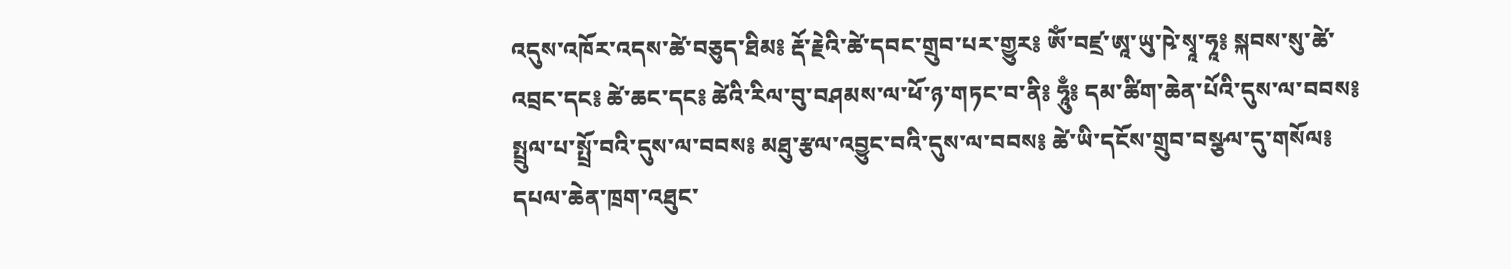འདུས་འཁོར་འདས་ཚེ་བཅུད་ཐིམ༔ རྡོ་རྗེའི་ཚེ་དབང་གྲུབ་པར་གྱུར༔ ཨོཾ་བཛྲ་ཨཱ་ཡུ་ཥེ་སྭཱ་ཧཱ༔ སྐབས་སུ་ཚེ་འབྲང་དང༔ ཚེ་ཆང་དང༔ ཚེའི་རིལ་བུ་བཤམས་ལ་ཕོ་ཉ་གཏང་བ་ནི༔ ཧཱུྃ༔ དམ་ཚིག་ཆེན་པོའི་དུས་ལ་བབས༔ སྤྲུལ་པ་སྤྲོ་བའི་དུས་ལ་བབས༔ མཐུ་རྩལ་འབྱུང་བའི་དུས་ལ་བབས༔ ཚེ་ཡི་དངོས་གྲུབ་བསྩལ་དུ་གསོལ༔ དཔལ་ཆེན་ཁྲག་འཐུང་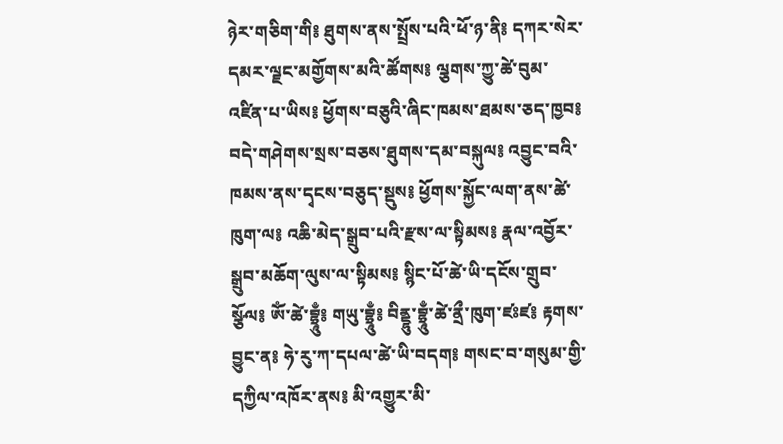ཉེར་གཅིག་གི༔ ཐུགས་ནས་སྤྲོས་པའི་ཕོ་ཉ་ནི༔ དཀར་སེར་དམར་ལྗང་མགྱོགས་མའི་ཚོགས༔ ལྕགས་ཀྱུ་ཚེ་བུམ་འཛིན་པ་ཡིས༔ ཕྱོགས་བཅུའི་ཞིང་ཁམས་ཐམས་ཅད་ཁྱབ༔ བདེ་གཤེགས་སྲས་བཅས་ཐུགས་དམ་བསྐུལ༔ འབྱུང་བའི་ཁམས་ནས་དྭངས་བཅུད་སྡུས༔ ཕྱོགས་སྐྱོང་ལག་ནས་ཚེ་ཁུག་ལ༔ འཆི་མེད་སྒྲུབ་པའི་རྫས་ལ་སྟིམས༔ རྣལ་འབྱོར་སྒྲུབ་མཆོག་ལུས་ལ་སྟིམས༔ སྙིང་པོ་ཚེ་ཡི་དངོས་གྲུབ་སྩོལ༔ ཨོཾ་ཚེ་བྷྲཱུྃ༔ གཡུ་བྷྲཱུྃ༔ བིནྡྷུ་བྷྲཱུྃ་ཚེ་ནྲྀ་ཁུག་ཛཿཛ༔ རྟགས་བྱུང་ན༔ ཧེ་རུ་ཀ་དཔལ་ཚེ་ཡི་བདག༔ གསང་བ་གསུམ་གྱི་དཀྱིལ་འཁོར་ནས༔ མི་འགྱུར་མི་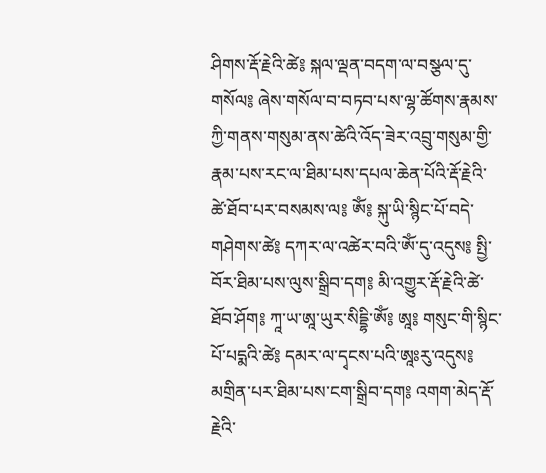ཤིགས་རྡོ་རྗེའི་ཚེ༔ སྐལ་ལྡན་བདག་ལ་བསྩལ་དུ་གསོལ༔ ཞེས་གསོལ་བ་བཏབ་པས་ལྷ་ཚོགས་རྣམས་ཀྱི་གནས་གསུམ་ནས་ཚེའི་འོད་ཟེར་འབྲུ་གསུམ་གྱི་རྣམ་པས་རང་ལ་ཐིམ་པས་དཔལ་ཆེན་པོའི་རྡོ་རྗེའི་ཚེ་ཐོབ་པར་བསམས་ལ༔ ཨོཾ༔ སྐུ་ཡི་སྙིང་པོ་བདེ་གཤེགས་ཚེ༔ དཀར་ལ་འཚེར་བའི་ཨོཾ་དུ་འདུས༔ སྤྱི་བོར་ཐིམ་པས་ལུས་སྒྲིབ་དག༔ མི་འགྱུར་རྡོ་རྗེའི་ཚེ་ཐོབ་ཤོག༔ ཀཱ་ཡ་ཨཱ་ཡུར་སིདྡྷི་ཨོཾ༔ ཨཱ༔ གསུང་གི་སྙིང་པོ་པདྨའི་ཚེ༔ དམར་ལ་དྭངས་པའི་ཨཱཿརུ་འདུས༔ མགྲིན་པར་ཐིམ་པས་ངག་སྒྲིབ་དག༔ འགག་མེད་རྡོ་རྗེའི་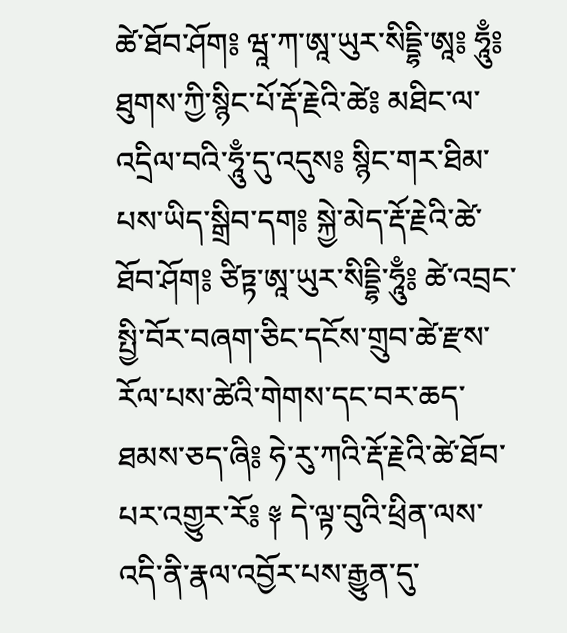ཚེ་ཐོབ་ཤོག༔ ཝཱ་ཀ་ཨཱ་ཡུར་སིདྡྷི་ཨཱ༔ ཧཱུྃ༔ ཐུགས་ཀྱི་སྙིང་པོ་རྡོ་རྗེའི་ཚེ༔ མཐིང་ལ་འདྲིལ་བའི་ཧཱུྃ་དུ་འདུས༔ སྙིང་གར་ཐིམ་པས་ཡིད་སྒྲིབ་དག༔ སྐྱེ་མེད་རྡོ་རྗེའི་ཚེ་ཐོབ་ཤོག༔ ཙིཏྟ་ཨཱ་ཡུར་སིདྡྷི་ཧཱུྃ༔ ཚེ་འབྲང་སྤྱི་བོར་བཞག་ཅིང་དངོས་གྲུབ་ཚེ་རྫས་རོལ་པས་ཚེའི་གེགས་དང་བར་ཆད་ཐམས་ཅད་ཞི༔ ཧེ་རུ་ཀའི་རྡོ་རྗེའི་ཚེ་ཐོབ་པར་འགྱུར་རོ༔ ༈ དེ་ལྟ་བུའི་ཕྲིན་ལས་འདི་ནི་རྣལ་འབྱོར་པས་རྒྱུན་དུ་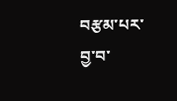བརྩམ་པར་བྱ་བ་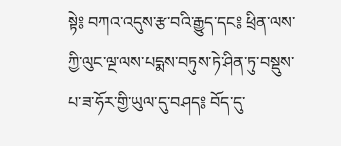སྟེ༔ བཀའ་འདུས་རྩ་བའི་རྒྱུད་དང༔ ཕྲིན་ལས་ཀྱི་ལུང་ལྔ་ལས་པདྨས་བཏུས་ཏེ་ཤིན་ཏུ་བསྡུས་པ་ཟ་ཧོར་གྱི་ཡུལ་དུ་བཤད༔ བོད་དུ་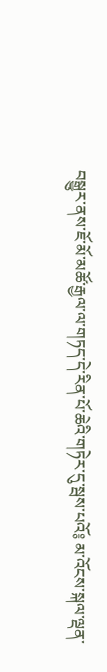བསྒྱུར་ནས་ཇོ་མོ་མཚོ་རྒྱལ་ལ་གཏད་དེ་རིན་པོ་ཆེའི་གཏེར་དུ་སྦས་པའོ༔ མ་འོངས་སྐལ་ལྡན་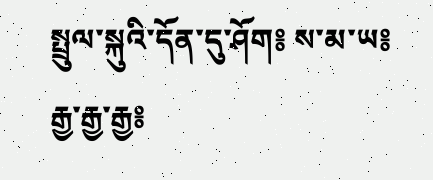སྤྲུལ་སྐུའི་དོན་དུ་ཤོག༔ ས་མ་ཡ༔ རྒྱ་རྒྱ་རྒྱ༔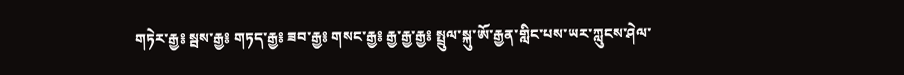གཏེར་རྒྱ༔ སྦས་རྒྱ༔ གཏད་རྒྱ༔ ཟབ་རྒྱ༔ གསང་རྒྱ༔ རྒྱ་རྒྱ་རྒྱ༔ སྤྲུལ་སྐུ་ཨོ་རྒྱན་གླིང་པས་ཡར་ཀླུངས་ཤེལ་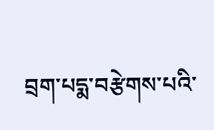བྲག་པདྨ་བརྩེགས་པའི་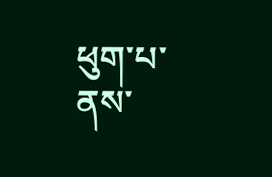ཕུག་པ་ནས་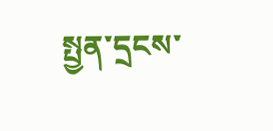སྤྱན་དྲངས་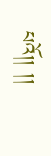པའོ།། །།